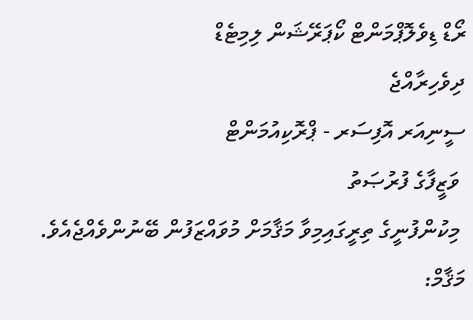ރޯޑް ޑިވެލޮޕްމަންޓް ކޯޕަރޭޝަން ލިމިޓެޑް
ދިވެހިރާއްޖެ
ސީނިއަރ އޮފިސަރ - ޕްރޮކިއުމަންޓް
 ވަޒީފާގެ ފުރުޞަތު
 މިކުންފުނީގެ ތިރީގައިމިވާ މަޤާމަށް މުވައްޒަފުން ބޭނުންވެއްޖެއެވެ.
މަޤާމް: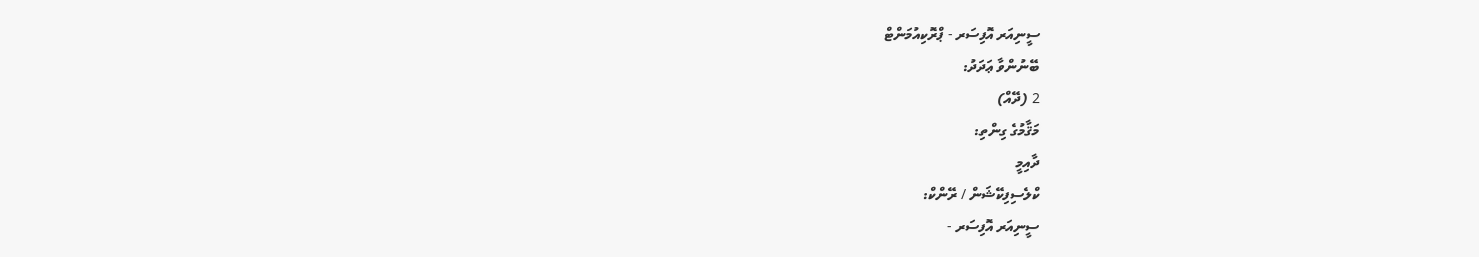ސީނިއަރ އޮފިސަރ - ޕްރޮކިއުމަންޓް
ބޭނުންވާ ޢަދަދު:
2 (ދޭއް)
މަޤާމުގެ ގިންތި:
ދާއިމީ
ކްލެސިފިކޭޝަން / ރޭންކް:
ސީނިއަރ އޮފިސަރ -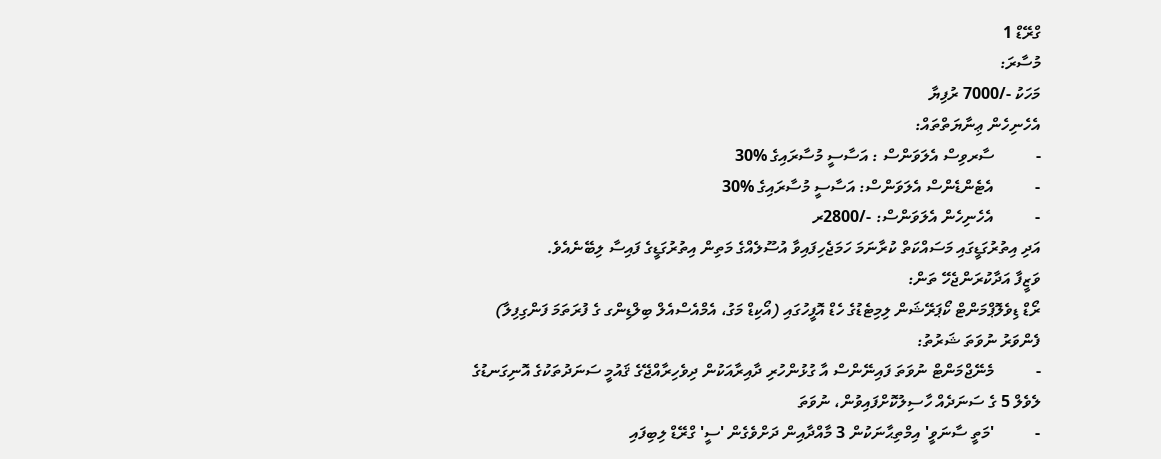ގްރޭޑް 1
މުސާރަ:
މަހަކު -/7000 ރުފިޔާ
އެހެނިހެން ޢިނާޔަތްތައް:
-          ސާރވިސް އެލަވަންސް : އަސާސީ މުސާރައިގެ %30
-          އެޓެންޑެންސް އެލަވަންސް: އަސާސީ މުސާރައިގެ %30
-          އެހެނިހެން އެލަވަންސް: -/2800ރ
އަދި އިތުރުގަޑީގައި މަސައްކަތް ކުރާނަމަ ހަމަޖެހިފައިވާ އުސޫލެއްގެ މަތިން އިތުރުގަޑީގެ ފައިސާ ލިބޭނެއެވެ.
ވަޒީފާ އަދާކުރަންޖެހޭ ތަން:
ރޯޑް ޑިވެލޮޕްމަންޓް ކޯޕަރޭޝަން ލިމިޓެޑުގެ ހެޑް އޮފީހުގައި (އޯކިޑް މަގު، އެމްއެސްއެލް ބިލްޑިންގ ގެ ފުރަތަމަ ފަންގިފިލާ)
ފެންވަރު ނުވަތަ ޝަރުތު:
-          މެނޭޖްމަންޓް ނުވަތަ ފައިނޭންސް އާ ގުޅުންހުރި ދާއިރާއަކުން ދިވެހިރާއްޖޭގެ ޤައުމީ ސަނަދުތަކުގެ އޮނިގަނޑުގެ ލެވެލް 5 ގެ ސަނަދެއް ހާސިލުކޮށްފައިވުން، ނުވަތަ
-          'މަތީ ސާނަވީ' އިމްތިޙާނަކުން 3 މާއްދާއިން ދަށްވެގެން 'ސީ' ގްރޭޑް ލިބިފައި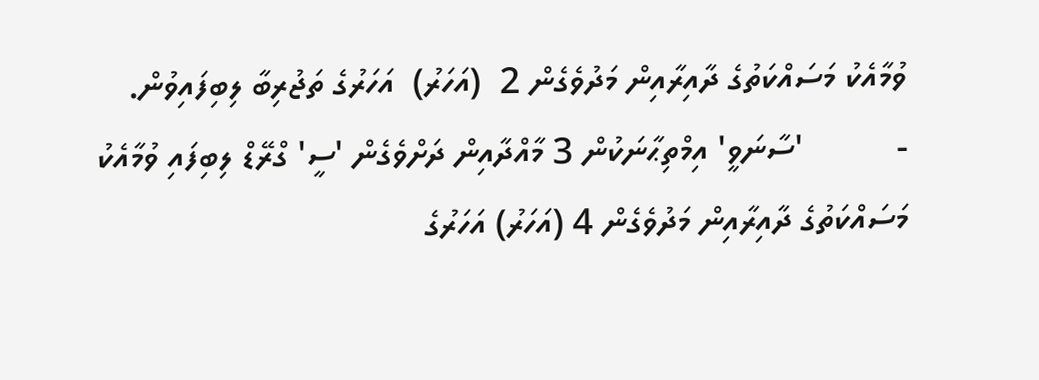ވުމާއެކު މަސައްކަތުގެ ދާއިރާއިން މަދުވެގެން 2  (އަހަރު)  އަހަރުގެ ތަޖުރިބާ ލިބިފައިވުން.
-          'ސާނަވީ' އިމްތިޙާނަކުން 3 މާއްދާއިން ދަށްވެގެން 'ސީ' ގްރޭޑް ލިބިފައި ވުމާއެކު މަސައްކަތުގެ ދާއިރާއިން މަދުވެގެން 4 (އަހަރު) އަހަރުގެ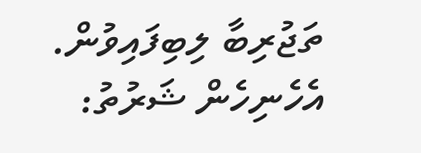ތަޖުރިބާ ލިބިފައިވުން.
އެހެނިހެން ޝަރުތު: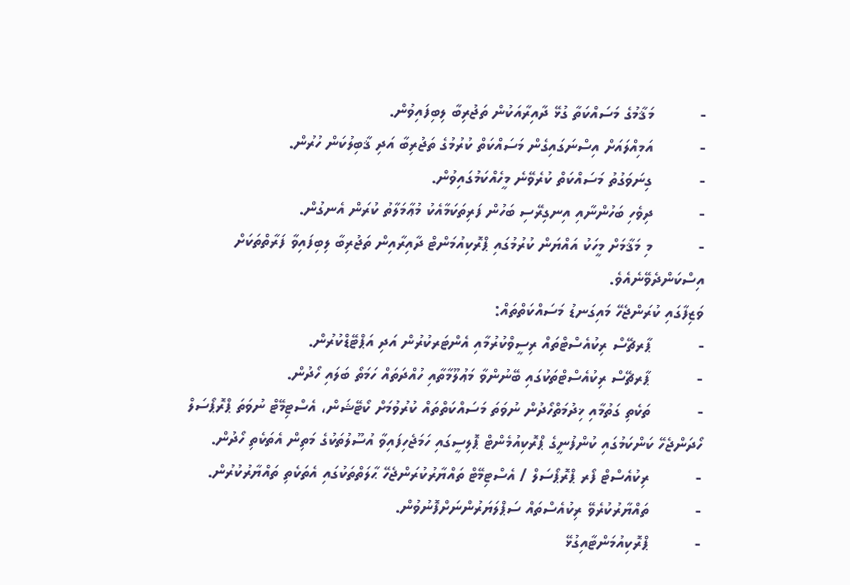-          މަޤާމުގެ މަސައްކަތާ ގުޅޭ ދާއިރާއަކުން ތަޖުރިބާ ލިބިފައިވުން.
-          އަމިއްލައަށް އިސްނަގައިގެން މަސައްކަތް ކުރުމުގެ ތަޖުރިބާ އަދި ޤާބިލުކަން ހުރުން.
-          ގިނަވަގުތު މަސައްކަތް ކުރެވޭނެ މީހެއްކަމުގައިވުން.
-          ދިވެހި ބަހުންނާއި އިނގިރޭސި ބަހުން ފަރިތަކަމާއެކު މުޢާމަލާތު ކުރަން އެނގުން.
-          މި މަޤާމަށް މީހަކު އައްޔަން ކުރުމުގައި ޕްރޮކިއުމަންޓް ދާއިރާއިން ތަޖުރިބާ ލިބިފައިވާ ފަރާތްތަކަށް އިސްކަންދެވޭނެއެވެ.
ވަޒިފާގައި ކުރަންޖެހޭ މައިގަނޑު މަސައްކަތްތައް:
-          ޕާރޗޭސް ރިކުއެސްޓްތައް ރިސީވްކުރުމާއި އެންޓަރކުރުން އަދި އަޕްޓޭޑްކުރުން.
-          ޕާރޗޭސް ރިކުއެސްޓްތަކުގައި ބޭނުންވާ މަޢުލޫމާތާއި ހުއްދަތައް ހަމަތޯ ބަލައި ހޯދުން.
-          ތަކެތި ގަތުމާއި ޚިދުމަތްހޯދުން ނުވަތަ މަސައްކަތްތައް ކުރުވުމަށް ކޯޓޭޝަން، އެސްޓިމޭޓް ނުވަތަ ޕްރޮޕޯސަލް ހޯދަންޖެހޭ ކަންކަމުގައި ކުންފުނީގެ ޕްރޮކިއުމެންޓް ޕޮލިސީގައި ހަމަޖެހިފައިވާ އުސޫލުތަކުގެ މަތިން އެތަކެތި ހޯދުން.
-          ރިކުއެސްޓް ފޯރ ޕްރޮޕޯސަލް / އެސްޓިމޭޓް ތައްޔާރުކުރަންޖެހޭ ޙާލަތްތަކުގައި އެތަކެތި ތައްޔާރުކުރުން.
-          ތައްޔާރުކުރެވޭ ރިކުއެސްތައް ސަޕްލަޔަރުންނަށްފޮނުވުން.
-          ޕްރޮކިއުމަންޓާއިގުޅޭ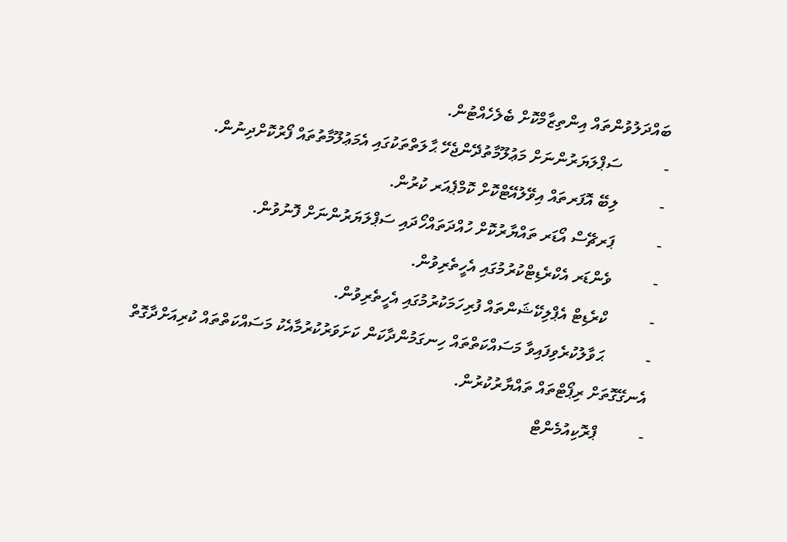ބައްދަލުވުންތައް އިންތިޒާމްކޮށް ބެލެހެއްޓުން.
-          ސަޕްލަޔަރުންނަށް މަޢުލޫމާތުދޭންޖެހޭ ޙާލަތްތަކުގައި އެމަޢުލޫމާތުތައް ފޯރުކޮށްދިނުން.
-          ލިބޭ އޮފަރތައް އިވޭލުއޭޓްކޮށް ކޮމްޕެއަރ ކުރުން.
-          ޕަރޗޭސް އޯޑަރ ތައްޔާރުކޮށް ހުއްދަތައްހޯދައި ސަޕްލަޔަރުންނަށް ފޮނުވުން.
-          ވެންޑަރ އެކްރެޑިޓްކުރުމުގައި އެހީތެރިވުން.
-          ކްރެޑިޓް އެޕްލިކޭޝަންތައް ފުރިހަމަކުރުމުގައި އެހީތެރިވުން.
-          ޙަވާލުކުރެވިފައިވާ މަސައްކަތްތައް ހިނގަމުންދާކަން ކަށަވަރުކުރުމާއެކު މަސައްކަތްތައް ކުރިއަށްދާގޮތް އެނގޭގޮތަށް ރިޕޯޓްތައް ތައްޔާރުކުރުން.
-          ޕްރޮކިއުމެންޓް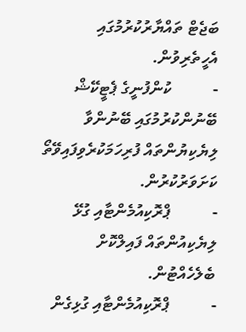ބަޖެޓް ތައްޔާރުކުރުމުގައި އެހީތެރިވުން.
-          ކުންފުނީގެ ޕެޓީކޭޝް ބޭނުންކުރުމުގައި ބޭނުންވާ ލިޔެކިޔުންތައް ފުރިހަމަކުރެވިފައިވޭތޯ ކަށަވަރުކުރުން.
-          ޕްރޮކިއުމެންޓާއި ގުޅޭ ލިޔެކިއުންތައް ފައިލްކޮށް ބެލެހެއްޓުން.
-          ޕްރޮކިއުމެންޓާއި ގުޅިގެން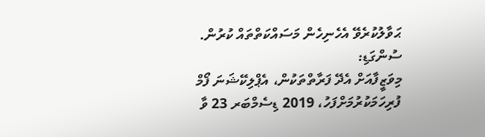ޙަވާލުކުރެވޭ އެހެނިހެން މަސައްކަތްތައް ކުރުން.
ސުންގަޑި:
މިވަޒީފާއަށް އެދޭ ފަރާތްތަކުން، އެޕްލިކޭޝަނަ ފޯމް ފުރިހަމަކުރުމަށްފަހު، 2019 ޑިސެމްބަރ 23 ވާ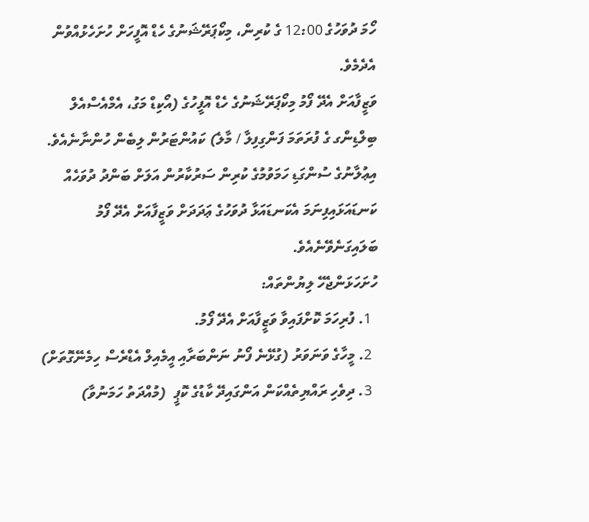ހޯމަ ދުވަހުގެ 12:00 ގެ ކުރިން، މިކޯޕަރޭޝަނުގެ ހެޑް އޮފީހަށް ހުށަހެޅުއްވުން އެދެމެވެ.
ވަޒީފާއަށް އެދޭ ފޯމު މިކޯޕަރޭޝަނުގެ ހެޑް އޮފީހުގެ (އޯކިޑް މަގު، އެމްއެސްއެލް ބިލްޑިންގ ގެ ފުރަތަމަ ފަންގިފިލާ / މާލެ) ކައުންޓަރުން ލިބެން ހުންނާނެއެވެ. އިޢުލާނުގެ ސުންގަޑި ހަމަވުމުގެ ކުރިން ސަރުކާރުން އަލަށް ބަންދު ދުވަހެއް ކަނޑައަޅައިފިނަމަ އެކަނޑައަޅާ ދުވަހުގެ ޢަދަދަށް ވަޒީފާއަށް އެދޭ ފޯމު ބަލައިގަނެވޭނެއެވެ.
ހުށަހަޅަންޖެހޭ ލިޔުންތައް:
  1. ފުރިހަމަ ކޮށްފައިވާ ވަޒީފާއަށް އެދޭ ފޯމު.
  2. މީހާގެ ވަނަވަރު (ގުޅޭނެ ފޯނު ނަންބަރާއި އީމެއިލް އެޑްރެސް ހިމެނޭގޮތަށް)
  3. ދިވެހި ރައްޔިތެއްކަން އަންގައިދޭ ކާޑުގެ ކޮޕީ  (މުއްދަތު ހަމަނުވާ)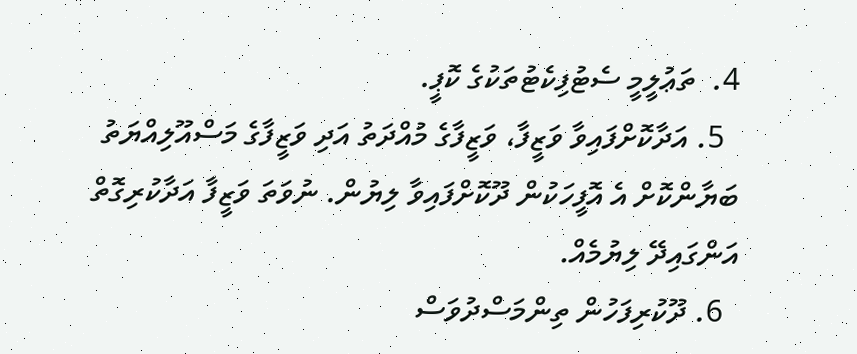4.  ތަޢުލީމީ ސެޓުފިކެޓުތަކުގެ ކޮޕީ.
  5. އަދާކޮށްފައިވާ ވަޒީފާ، ވަޒީފާގެ މުއްދަތު އަދި ވަޒީފާގެ މަސްއޫލިއްޔަތު ބަޔާންކޮށް އެ އޮފީހަކުން ދޫކޮށްފައިވާ ލިޔުން. ނުވަތަ ވަޒީފާ އަދާކުރިގޮތް އަންގައިދޭ ލިޔުމެއް.
  6. ދޫކުރިފަހުން ތިންމަސްދުވަސް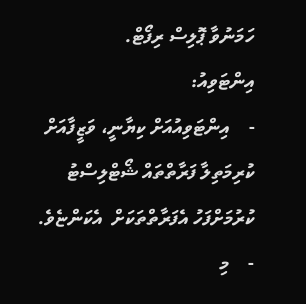ހަމަނުވާ ޕޮލިސް ރިފޯޓް.
އިންޓަވިއު:
-    އިންޓަވިއުއަށް ކިޔާނީ، ވަޒީފާއަށް ކުރިމަތިލާ ފަރާތްތައް ޝޯޓްލިސްޓު ކުރުމަށްފަހު އެފަރާތްތަކަށް  އެކަންޏެވެ.
-    މި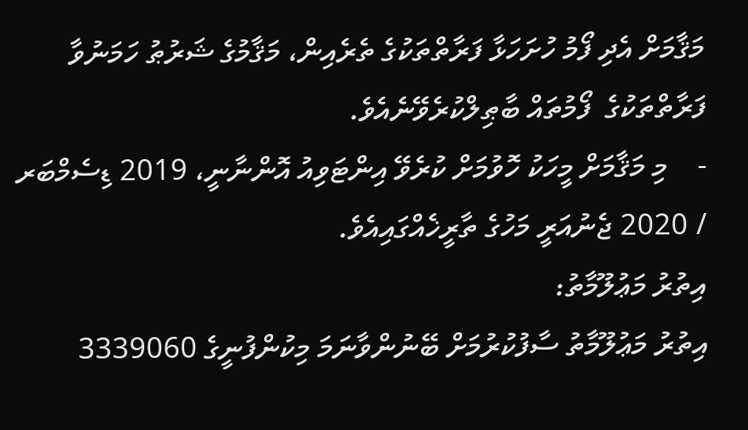މަޤާމަށް އެދި ފޯމު ހުށަހަޅާ ފަރާތްތަކުގެ ތެރެއިން، މަޤާމުގެ ޝަރުޠު ހަމަނުވާ ފަރާތްތަކުގެ  ފޯމުތައް ބާޠިލްކުރެވޭނެއެވެ.
-    މި މަޤާމަށް މީހަކު ހޮވުމަށް ކުރެވޭ އިންޓަވިއު އޮންނާނީ، 2019 ޑިސެމްބަރ / 2020 ޖެނުއަރީ މަހުގެ ތާރީޚެއްގައިއެވެ.
އިތުރު މަޢުލޫމާތު:
އިތުރު މަޢުލޫމާތު ސާފުކުރުމަށް ބޭނުންވާނަމަ މިކުންފުނީގެ 3339060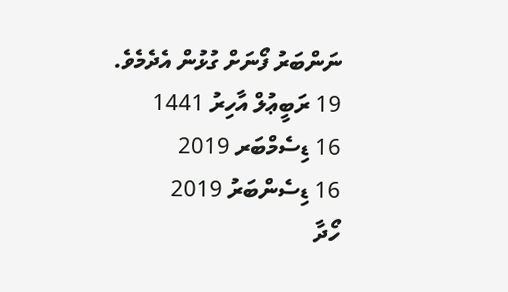ނަންބަރު ފޯނަށް ގުޅުން އެދެމެވެ.
19 ރަބީޢުލް އާހިރު 1441
16 ޑިސެމްބަރ 2019
16 ޑިސެންބަރު 2019
ހޯދާ